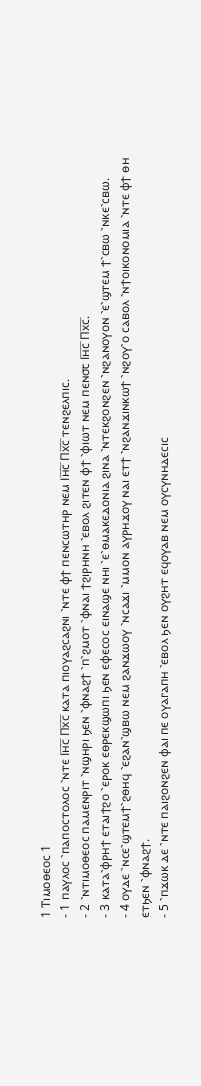1 Ⲧⲓⲙⲟⲑⲉⲟⲥ 1
- 1 ⲡⲁⲩⲗⲟⲥ ⳿ⲡⲁⲡⲟⲥⲧⲟⲗⲟⲥ ⳿ⲛⲧⲉ Ⲓⲏ̅ⲥ̅ Ⲡⲭ̅ⲥ̅ ⲕⲁⲧⲁ ⲡⲓⲟⲩⲁϩⲥⲁϩⲛⲓ ⳿ⲛⲧⲉ ⲫϯ ⲡⲉⲛⲥⲱⲧⲏⲣ ⲛⲉⲙ Ⲓⲏ̅ⲥ̅ Ⲡⲭ̅ⲥ̅ ⲧⲉⲛϩⲉⲗⲡⲓⲥ.
- 2 ⳿ⲛⲧⲓⲙⲟⲑⲉⲟⲥ ⲡⲁⲙⲉⲛⲣⲓⲧ ⳿ⲛϣⲏⲣⲓ ϧⲉⲛ ⳿ⲫⲛⲁϩϯ ⳿ⲡ⳿ϩⲙⲟⲧ ⳿ⲫⲛⲁⲓ ϯϩⲓⲣⲏⲛⲏ ⳿ⲉⲃⲟⲗ ϩⲓⲧⲉⲛ ⲫϯ ⳿ⲫⲓⲱⲧ ⲛⲉⲙ ⲡⲉⲛ⳪ Ⲓⲏ̅ⲥ̅ Ⲡⲭ̅ⲥ̅.
- 3 ⲕⲁⲧⲁ⳿ⲫⲣⲏϯ ⲉⲧⲁⲓϯϩⲟ ⳿ⲉⲣⲟⲕ ⲉⲑⲣⲉⲕϣⲱⲡⲓ ϧⲉⲛ ⲉⲫⲉⲥⲟⲥ ⲉⲓⲛⲁϣⲉ ⲛⲏⲓ ⳿ⲉ⳿ⲑⲙⲁⲕⲉⲇⲟⲛⲓⲁ ϩⲓⲛⲁ ⳿ⲛⲧⲉⲕϩⲟⲛϩⲉⲛ ⳿ⲛϩⲁⲛⲟⲩⲟⲛ ⳿ⲉ⳿ϣⲧⲉⲙ ϯ⳿ⲥⲃⲱ ⳿ⲛⲕⲉ⳿ⲥⲃⲱ.
- 4 ⲟⲩⲇⲉ ⳿ⲛⲥⲉ⳿ϣⲧⲉⲙϯ⳿ϩⲑⲏϥ ⳿ⲉϩⲁⲛ⳿ϣⲃⲱ ⲛⲉⲙ ϩⲁⲛϫⲱⲟⲩ ⳿ⲛⲥⲁϫⲓ ⳿ⲙⲙⲟⲛ ⲁⲩⲣⲏϫⲟⲩ ⲛⲁⲓ ⲉⲧϯ ⳿ⲛϩⲁⲛϫⲓⲛⲕⲱϯ ⳿ⲛϩⲟⲩ⳿ⲟ ⲥⲁⲃⲟⲗ ⳿ⲛϯⲟⲓⲕⲟⲛⲟⲙⲓⲁ ⳿ⲛⲧⲉ ⲫϯ ⲑⲏ ⲉⲧϧⲉⲛ ⳿ⲫⲛⲁϩϯ.
- 5 ⳿ⲡϫⲱⲕ ⲇⲉ ⳿ⲛⲧⲉ ⲡⲁⲓϩⲟⲛϩⲉⲛ ⲫⲁⲓ ⲡⲉ ⲟⲩⲁⲅⲁⲡⲏ ⳿ⲉⲃⲟⲗ ϧⲉⲛ ⲟⲩϩⲏⲧ ⲉϥⲟⲩⲁⲃ ⲛⲉⲙ ⲟⲩⲥⲩⲛⲏⲇⲉⲥⲓⲥ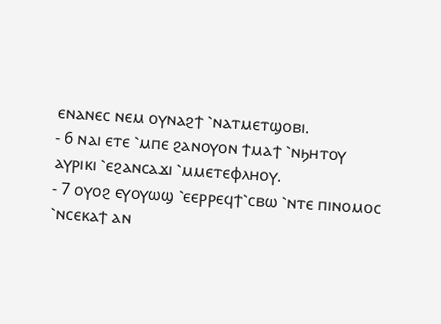ⲉⲛⲁⲛⲉⲥ ⲛⲉⲙ ⲟⲩⲛⲁϩϯ ⳿ⲛⲁⲧⲙⲉⲧϣⲟⲃⲓ.
- 6 ⲛⲁⲓ ⲉⲧⲉ ⳿ⲙⲡⲉ ϩⲁⲛⲟⲩⲟⲛ ϯⲙⲁϯ ⳿ⲛϧⲏⲧⲟⲩ ⲁⲩⲣⲓⲕⲓ ⳿ⲉϩⲁⲛⲥⲁϫⲓ ⳿ⲙⲙⲉⲧⲉⲫⲗⲏⲟⲩ.
- 7 ⲟⲩⲟϩ ⲉⲩⲟⲩⲱϣ ⳿ⲉⲉⲣⲣⲉϥϯ⳿ⲥⲃⲱ ⳿ⲛⲧⲉ ⲡⲓⲛⲟⲙⲟⲥ ⳿ⲛⲥⲉⲕⲁϯ ⲁⲛ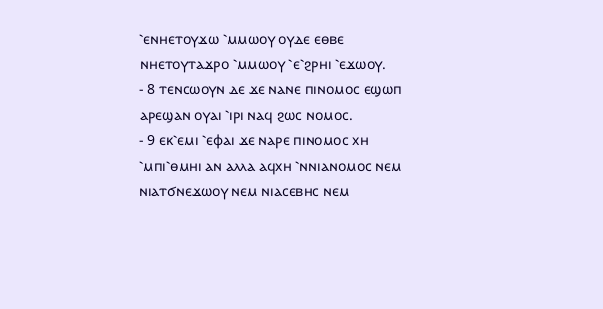⳿ⲉⲛⲏⲉⲧⲟⲩϫⲱ ⳿ⲙⲙⲱⲟⲩ ⲟⲩⲇⲉ ⲉⲑⲃⲉ ⲛⲏⲉⲧⲟⲩⲧⲁϫⲣⲟ ⳿ⲙⲙⲱⲟⲩ ⳿ⲉ⳿ϩⲣⲏⲓ ⳿ⲉϫⲱⲟⲩ.
- 8 ⲧⲉⲛⲥⲱⲟⲩⲛ ⲇⲉ ϫⲉ ⲛⲁⲛⲉ ⲡⲓⲛⲟⲙⲟⲥ ⲉϣⲱⲡ ⲁⲣⲉϣⲁⲛ ⲟⲩⲁⲓ ⳿ⲓⲣⲓ ⲛⲁϥ ϩⲱⲥ ⲛⲟⲙⲟⲥ.
- 9 ⲉⲕ⳿ⲉⲙⲓ ⳿ⲉⲫⲁⲓ ϫⲉ ⲛⲁⲣⲉ ⲡⲓⲛⲟⲙⲟⲥ ⲭⲏ ⳿ⲙⲡⲓ⳿ⲑⲙⲏⲓ ⲁⲛ ⲁⲗⲗⲁ ⲁϥⲭⲏ ⳿ⲛⲛⲓⲁⲛⲟⲙⲟⲥ ⲛⲉⲙ ⲛⲓⲁⲧϭⲛⲉϫⲱⲟⲩ ⲛⲉⲙ ⲛⲓⲁⲥⲉⲃⲏⲥ ⲛⲉⲙ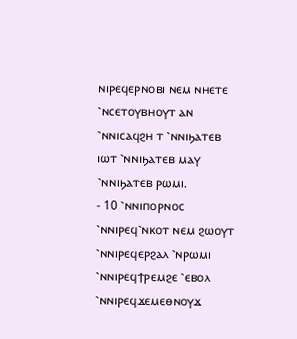ⲛⲓⲣⲉϥⲉⲣⲛⲟⲃⲓ ⲛⲉⲙ ⲛⲏⲉⲧⲉ ⳿ⲛⲥⲉⲧⲟⲩⲃⲏⲟⲩⲧ ⲁⲛ ⳿ⲛⲛⲓⲥⲁϥϩⲏ ⲧ ⳿ⲛⲛⲓϧⲁⲧⲉⲃ ⲓⲱⲧ ⳿ⲛⲛⲓϧⲁⲧⲉⲃ ⲙⲁⲩ ⳿ⲛⲛⲓϧⲁⲧⲉⲃ ⲣⲱⲙⲓ.
- 10 ⳿ⲛⲛⲓⲡⲟⲣⲛⲟⲥ ⳿ⲛⲛⲓⲣⲉϥ⳿ⲛⲕⲟⲧ ⲛⲉⲙ ϩⲱⲟⲩⲧ ⳿ⲛⲛⲓⲣⲉϥⲉⲣϩⲁⲗ ⳿ⲛⲣⲱⲙⲓ ⳿ⲛⲛⲓⲣⲉϥϯⲣⲉⲙϩⲉ ⳿ⲉⲃⲟⲗ ⳿ⲛⲛⲓⲣⲉϥϫⲉⲙⲉⲑⲛⲟⲩϫ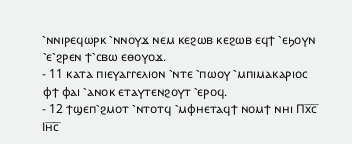⳿ⲛⲛⲓⲣⲉϥⲱⲣⲕ ⳿ⲛⲛⲟⲩϫ ⲛⲉⲙ ⲕⲉϩⲱⲃ ⲕⲉϩⲱⲃ ⲉϥϯ ⳿ⲉϧⲟⲩⲛ ⳿ⲉ⳿ϩⲣⲉⲛ ϯ⳿ⲥⲃⲱ ⲉⲑⲟⲩⲟϫ.
- 11 ⲕⲁⲧⲁ ⲡⲓⲉⲩⲁⲅⲅⲉⲗⲓⲟⲛ ⳿ⲛⲧⲉ ⳿ⲡⲱⲟⲩ ⳿ⲙⲡⲓⲙⲁⲕⲁⲣⲓⲟⲥ ⲫϯ ⲫⲁⲓ ⳿ⲁⲛⲟⲕ ⲉⲧⲁⲩⲧⲉⲛϩⲟⲩⲧ ⳿ⲉⲣⲟϥ.
- 12 ϯϣⲉⲡ⳿ϩⲙⲟⲧ ⳿ⲛⲧⲟⲧϥ ⳿ⲙⲫⲏⲉⲧⲁϥϯ ⲛⲟⲙϯ ⲛⲏⲓ Ⲡⲭ̅ⲥ̅ Ⲓⲏ̅ⲥ̅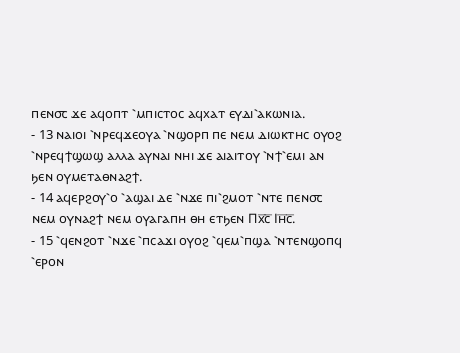ⲡⲉⲛ⳪ ϫⲉ ⲁϥⲟⲡⲧ ⳿ⲙⲡⲓⲥⲧⲟⲥ ⲁϥⲭⲁⲧ ⲉⲩⲇⲓ⳿ⲁⲕⲱⲛⲓⲁ.
- 13 ⲛⲁⲓⲟⲓ ⳿ⲛⲣⲉϥϫⲉⲟⲩⲁ ⳿ⲛϣⲟⲣⲡ ⲡⲉ ⲛⲉⲙ ⲇⲓⲱⲕⲧⲏⲥ ⲟⲩⲟϩ ⳿ⲛⲣⲉϥϯϣⲱϣ ⲁⲗⲗⲁ ⲁⲩⲛⲁⲓ ⲛⲏⲓ ϫⲉ ⲁⲓⲁⲓⲧⲟⲩ ⳿ⲛϯ⳿ⲉⲙⲓ ⲁⲛ ϧⲉⲛ ⲟⲩⲙⲉⲧⲁⲑⲛⲁϩϯ.
- 14 ⲁϥⲉⲣϩⲟⲩ⳿ⲟ ⳿ⲁϣⲁⲓ ⲇⲉ ⳿ⲛϫⲉ ⲡⲓ⳿ϩⲙⲟⲧ ⳿ⲛⲧⲉ ⲡⲉⲛ⳪ ⲛⲉⲙ ⲟⲩⲛⲁϩϯ ⲛⲉⲙ ⲟⲩⲁⲅⲁⲡⲏ ⲑⲏ ⲉⲧϧⲉⲛ Ⲡⲭ̅ⲥ̅ Ⲓⲏ̅ⲥ̅.
- 15 ⳿ϥⲉⲛϩⲟⲧ ⳿ⲛϫⲉ ⳿ⲡⲥⲁϫⲓ ⲟⲩⲟϩ ⳿ϥⲉⲙ⳿ⲡϣⲁ ⳿ⲛⲧⲉⲛϣⲟⲡϥ ⳿ⲉⲣⲟⲛ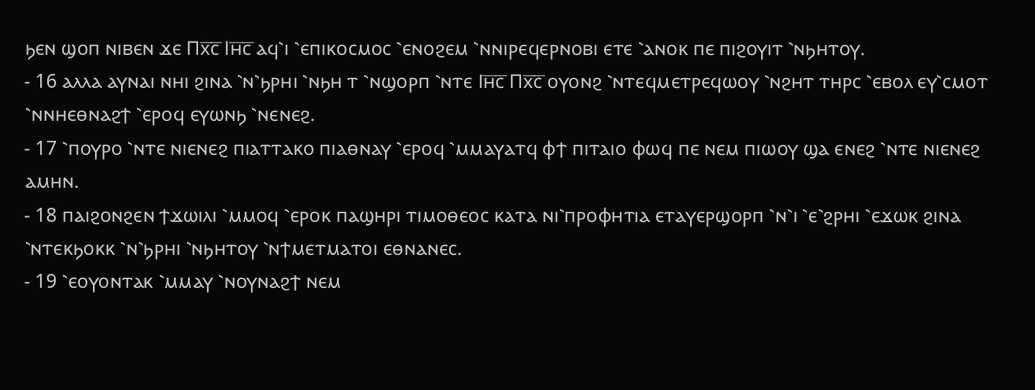ϧⲉⲛ ϣⲟⲡ ⲛⲓⲃⲉⲛ ϫⲉ Ⲡⲭ̅ⲥ̅ Ⲓⲏ̅ⲥ̅ ⲁϥ⳿ⲓ ⳿ⲉⲡⲓⲕⲟⲥⲙⲟⲥ ⳿ⲉⲛⲟϩⲉⲙ ⳿ⲛⲛⲓⲣⲉϥⲉⲣⲛⲟⲃⲓ ⲉⲧⲉ ⳿ⲁⲛⲟⲕ ⲡⲉ ⲡⲓϩⲟⲩⲓⲧ ⳿ⲛϧⲏⲧⲟⲩ.
- 16 ⲁⲗⲗⲁ ⲁⲩⲛⲁⲓ ⲛⲏⲓ ϩⲓⲛⲁ ⳿ⲛ⳿ϧⲣⲏⲓ ⳿ⲛϧⲏ ⲧ ⳿ⲛϣⲟⲣⲡ ⳿ⲛⲧⲉ Ⲓⲏ̅ⲥ̅ Ⲡⲭ̅ⲥ̅ ⲟⲩⲟⲛϩ ⳿ⲛⲧⲉϥⲙⲉⲧⲣⲉϥⲱⲟⲩ ⳿ⲛϩⲏⲧ ⲧⲏⲣⲥ ⳿ⲉⲃⲟⲗ ⲉⲩ⳿ⲥⲙⲟⲧ ⳿ⲛⲛⲏⲉⲑⲛⲁϩϯ ⳿ⲉⲣⲟϥ ⲉⲩⲱⲛϧ ⳿ⲛⲉⲛⲉϩ.
- 17 ⳿ⲡⲟⲩⲣⲟ ⳿ⲛⲧⲉ ⲛⲓⲉⲛⲉϩ ⲡⲓⲁⲧⲧⲁⲕⲟ ⲡⲓⲁⲑⲛⲁⲩ ⳿ⲉⲣⲟϥ ⳿ⲙⲙⲁⲩⲁⲧϥ ⲫϯ ⲡⲓⲧⲁⲓⲟ ⲫⲱϥ ⲡⲉ ⲛⲉⲙ ⲡⲓⲱⲟⲩ ϣⲁ ⲉⲛⲉϩ ⳿ⲛⲧⲉ ⲛⲓⲉⲛⲉϩ ⲁⲙⲏⲛ.
- 18 ⲡⲁⲓϩⲟⲛϩⲉⲛ ϯϫⲱⲓⲗⲓ ⳿ⲙⲙⲟϥ ⳿ⲉⲣⲟⲕ ⲡⲁϣⲏⲣⲓ ⲧⲓⲙⲟⲑⲉⲟⲥ ⲕⲁⲧⲁ ⲛⲓ⳿ⲡⲣⲟⲫⲏⲧⲓⲁ ⲉⲧⲁⲩⲉⲣϣⲟⲣⲡ ⳿ⲛ⳿ⲓ ⳿ⲉ⳿ϩⲣⲏⲓ ⳿ⲉϫⲱⲕ ϩⲓⲛⲁ ⳿ⲛⲧⲉⲕϧⲟⲕⲕ ⳿ⲛ⳿ϧⲣⲏⲓ ⳿ⲛϧⲏⲧⲟⲩ ⳿ⲛϯⲙⲉⲧⲙⲁⲧⲟⲓ ⲉⲑⲛⲁⲛⲉⲥ.
- 19 ⳿ⲉⲟⲩⲟⲛⲧⲁⲕ ⳿ⲙⲙⲁⲩ ⳿ⲛⲟⲩⲛⲁϩϯ ⲛⲉⲙ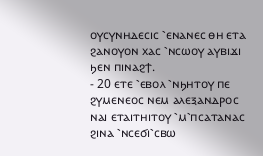ⲟⲩⲥⲩⲛⲏⲇⲉⲥⲓⲥ ⳿ⲉⲛⲁⲛⲉⲥ ⲑⲏ ⲉⲧⲁ ϩⲁⲛⲟⲩⲟⲛ ⲭⲁⲥ ⳿ⲛⲥⲱⲟⲩ ⲁⲩⲃⲓϫⲓ ϧⲉⲛ ⲡⲓⲛⲁϩϯ.
- 20 ⲉⲧⲉ ⳿ⲉⲃⲟⲗ ⳿ⲛϧⲏⲧⲟⲩ ⲡⲉ ϩⲩⲙⲉⲛⲉⲟⲥ ⲛⲉⲙ ⲁⲗⲉⲝⲁⲛⲇⲣⲟⲥ ⲛⲁⲓ ⲉⲧⲁⲓⲧⲏⲓⲧⲟⲩ ⳿ⲙ⳿ⲡⲥⲁⲧⲁⲛⲁⲥ ϩⲓⲛⲁ ⳿ⲛⲥⲉϭⲓ⳿ⲥⲃⲱ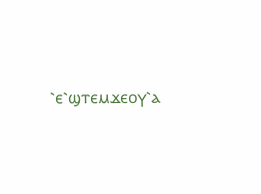⳿ⲉ⳿ϣⲧⲉⲙϫⲉⲟⲩ⳿ⲁ